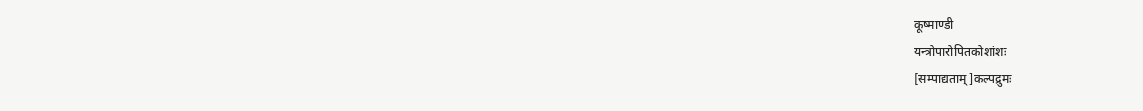कूष्माण्डी
यन्त्रोपारोपितकोशांशः
[सम्पाद्यताम्]कल्पद्रुमः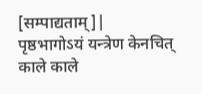[सम्पाद्यताम्]|
पृष्ठभागोऽयं यन्त्रेण केनचित् काले काले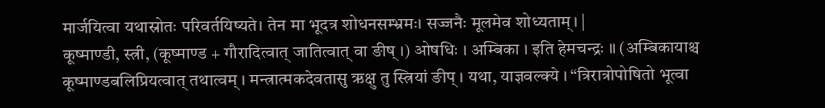मार्जयित्वा यथास्रोतः परिवर्तयिष्यते। तेन मा भूदत्र शोधनसम्भ्रमः। सज्जनैः मूलमेव शोध्यताम्। |
कूष्माण्डी, स्त्री, (कूष्माण्ड + गौरादित्वात् जातित्वात् वा ङीष् ।) ओषधिः । अम्बिका । इति हेमचन्द्रः ॥ (अम्बिकायाश्च कूष्माण्डबलिप्रियत्वात् तथात्वम् । मन्त्रात्मकदेवतासु ऋक्षु तु स्त्रियां ङीप् । यथा, याज्ञवल्क्ये । “त्रिरात्रोपोषितो भूत्वा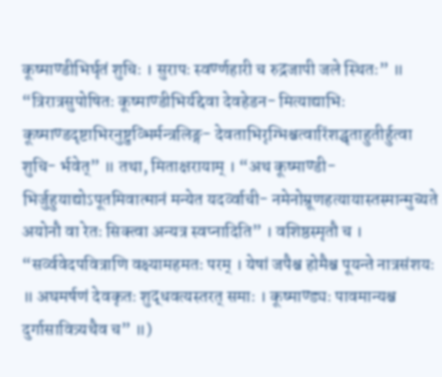कूष्माण्डीभिर्घृतं शुचिः । सुरापः स्वर्ण्णहारी च रुद्रजापी जले स्थितः” ॥ “त्रिरात्रसुपोषितः कूष्माण्डीभिर्यद्देवा देवहेडन- मित्याद्याभिः कूष्माण्डदृष्टाभिरनुष्टुव्भिर्मन्त्रलिङ्ग- देवताभिरृग्भिश्चत्वारिंशद्घृताहुतीर्हुत्वा शुचि- र्भवेत्” ॥ तथा, मिताक्षरायाम् । “अथ कूष्माण्डी- भिर्जुहुयाद्योऽपूतमिवात्मानं मन्येत यदर्व्वाची- नमेनोम्रूणहत्यायास्तस्मान्मुच्यते अयोनौ वा रेतः सिक्त्वा अन्यत्र स्वप्नादिति” । वशिष्ठस्मृतौ च । “सर्व्ववेदपवित्राणि वक्ष्यामहमतः परम् । येषां जपैश्च होमैश्च पूयन्ते नात्रसंशयः ॥ अघमर्षणं देवकृतः शुद्धवत्यस्तरत् समाः । कूष्माण्ड्यः पावमान्यश्च दुर्गासावित्र्यथैव च” ॥)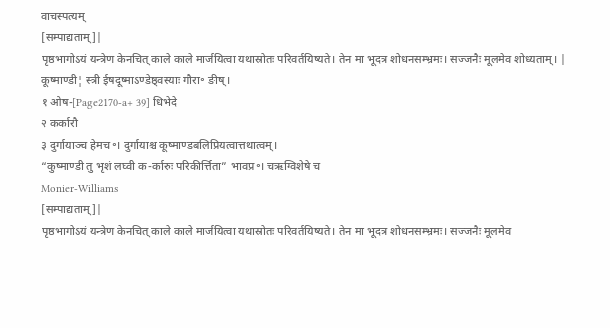वाचस्पत्यम्
[सम्पाद्यताम्]|
पृष्ठभागोऽयं यन्त्रेण केनचित् काले काले मार्जयित्वा यथास्रोतः परिवर्तयिष्यते। तेन मा भूदत्र शोधनसम्भ्रमः। सज्जनैः मूलमेव शोध्यताम्। |
कूष्माण्डी¦ स्त्री ईषदूष्माऽण्डेष्ठ्वस्याः गौरा॰ ङीष्।
१ ओष-[Page2170-a+ 39] धिभेदे
२ कर्कारौ
३ दुर्गायाञ्च हेमच॰। दुर्गायाश्च कूष्माण्डबलिप्रियत्वात्तथात्वम्।
“कुष्माण्डी तु भृशं लघ्वी क-र्कारुः परिकीर्त्तिता” भावप्र॰। चऋग्विशेषे च
Monier-Williams
[सम्पाद्यताम्]|
पृष्ठभागोऽयं यन्त्रेण केनचित् काले काले मार्जयित्वा यथास्रोतः परिवर्तयिष्यते। तेन मा भूदत्र शोधनसम्भ्रमः। सज्जनैः मूलमेव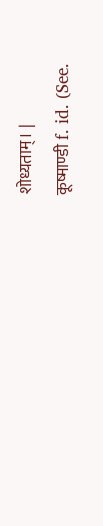शोध्यताम्। |
कूष्माण्डी f. id. (See.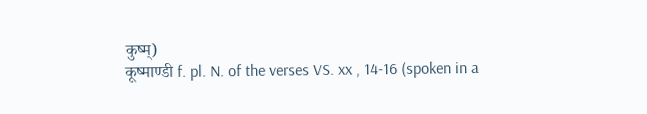कुष्म्)
कूष्माण्डी f. pl. N. of the verses VS. xx , 14-16 (spoken in a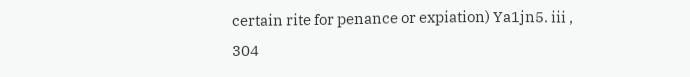certain rite for penance or expiation) Ya1jn5. iii , 304